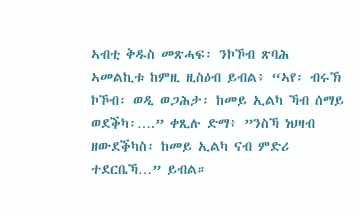ኣብቲ ቅዱስ መጽሓፍ፡ ንኮኾብ ጽባሕ ኣመልኪቱ ከምዚ ዚስዕብ ይብል፥ “ኣየ፡ ብሩኽ ኮኾብ፡ ወዲ ወጋሕታ፡ ከመይ ኢልካ ኻብ ሰማይ ወደቕካ፡….” ቀጺሉ ድማ፥ ”ንስኻ ነህዛብ ዘውደቕካስ፡ ከመይ ኢልካ ናብ ምድሪ ተደርቤኻ…” ይብል።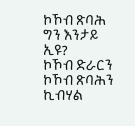ኮኾብ ጽባሕ ግን እንታይ ኢዩ?
ኮኾብ ድራርን ኮኾብ ጽባሕን ኪብሃል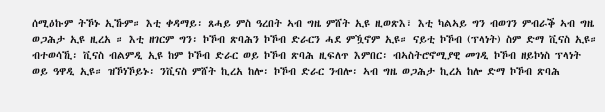ሰሚዕኩም ትኾኑ ኢኹም። እቲ ቀዳማይ፡ ጸሓይ ምስ ዓረበት ኣብ ግዜ ምሸት ኢዩ ዚወጽእ፣ እቲ ካልኣይ ግን ብወገን ምብራቕ ኣብ ግዜ ወጋሕታ ኢዩ ዚረአ ። እቲ ዘገርም ግን፡ ኮኾብ ጽባሕን ኮኾብ ድራርን ሓደ ምዃኖም ኢዩ። ናይቲ ኮኾብ (ፕላነት) ስም ድማ ቪናስ ኢዩ።
ብተወሳኺ፡ ቪናስ ብልምዲ ኢዩ ከም ኮኾብ ድራር ወይ ኮኾብ ጽባሕ ዚፍለጥ እምበር፡ ብኣስትሮኖሚያዊ መገዲ ኮኾብ ዘይኮነስ ፕላነት ወይ ዓዋዲ ኢዩ። ዝኾነኾይኑ፡ ንቪናስ ምሸት ኪረአ ከሎ፡ ኮኾብ ድራር ንብሎ፡ ኣብ ግዜ ወጋሕታ ኪረአ ከሎ ድማ ኮኾብ ጽባሕ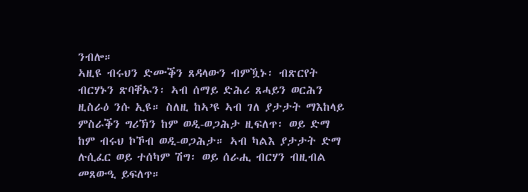ንብሎ።
ኣዚዩ ብሩህን ድሙቕን ጸዳላውን ብምዃኑ፡ ብጽርየት ብርሃኑን ጽባቐኡን፡ ኣብ ሰማይ ድሕሪ ጸሓይን ወርሕን ዚስራዕ ንሱ ኢዩ። ስለዚ ከኣ’ዩ ኣብ ገለ ያታታት ማእከላይ ምስራቕን ግሪኽን ከም ወዲ-ወጋሕታ ዚፍለጥ፡ ወይ ድማ ከም ብሩህ ኮኾብ ወዲ-ወጋሕታ። ኣብ ካልእ ያታታት ድማ ሉሲፈር ወይ ተሰካም ሽግ፡ ወይ ሰራሒ ብርሃን ብዚብል መጸውዒ ይፍለጥ።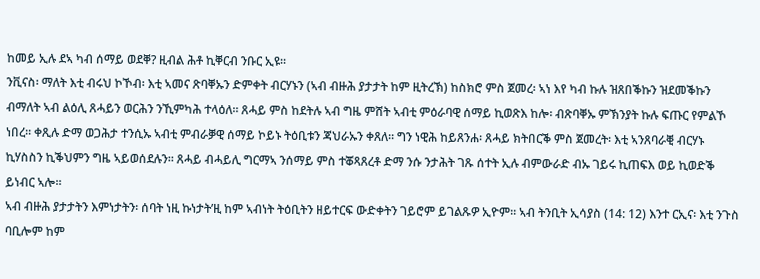ከመይ ኢሉ ደኣ ካብ ሰማይ ወደቐ? ዚብል ሕቶ ኪቐርብ ንቡር ኢዩ።
ንቪናስ፡ ማለት እቲ ብሩህ ኮኾብ፡ እቲ ኣመና ጽባቐኡን ድምቀት ብርሃኑን (ኣብ ብዙሕ ያታታት ከም ዚትረኽ) ከስክሮ ምስ ጀመረ፡ ኣነ እየ ካብ ኩሉ ዝጸበቕኩን ዝደመቕኩን ብማለት ኣብ ልዕሊ ጸሓይን ወርሕን ንኺምካሕ ተላዕለ። ጸሓይ ምስ ከደትሉ ኣብ ግዜ ምሸት ኣብቲ ምዕራባዊ ሰማይ ኪወጽእ ከሎ፡ ብጽባቐኡ ምኽንያት ኩሉ ፍጡር የምልኾ ነበረ። ቀጺሉ ድማ ወጋሕታ ተንሲኡ ኣብቲ ምብራቓዊ ሰማይ ኮይኑ ትዕቢቱን ጃህራኡን ቀጸለ። ግን ነዊሕ ከይጸንሐ፡ ጸሓይ ክትበርቕ ምስ ጀመረት፡ እቲ ኣንጸባራቒ ብርሃኑ ኪሃስስን ኪቕህምን ግዜ ኣይወሰደሉን። ጸሓይ ብሓይሊ ግርማኣ ንሰማይ ምስ ተቖጻጸረቶ ድማ ንሱ ንታሕት ገጹ ሰተት ኢሉ ብምውራድ ብኡ ገይሩ ኪጠፍእ ወይ ኪወድቕ ይነብር ኣሎ።
ኣብ ብዙሕ ያታታትን እምነታትን፡ ሰባት ነዚ ኩነታት’ዚ ከም ኣብነት ትዕቢትን ዘይተርፍ ውድቀትን ገይሮም ይገልጹዎ ኢዮም። ኣብ ትንቢት ኢሳያስ (14: 12) እንተ ርኢና፡ እቲ ንጉስ ባቢሎም ከም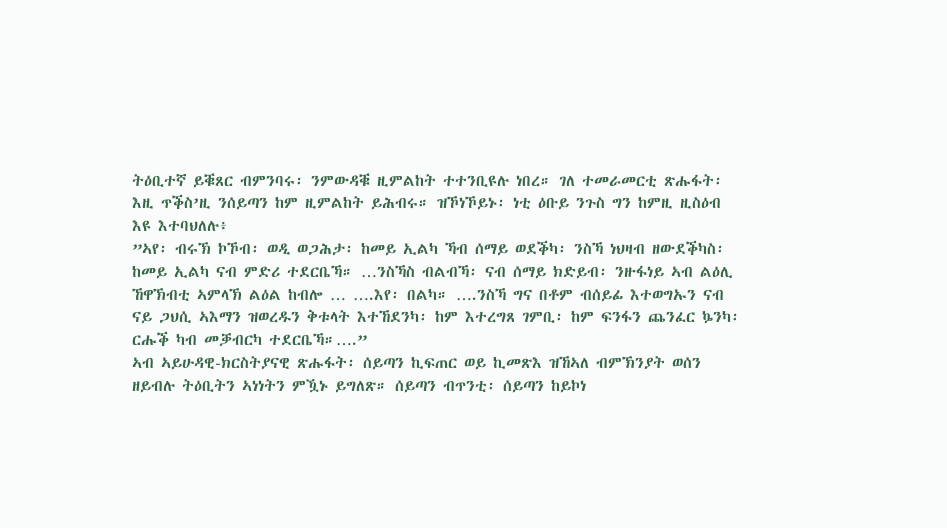ትዕቢተኛ ይቑጸር ብምንባሩ፡ ንምውዳቑ ዚምልከት ተተንቢዩሉ ነበረ። ገለ ተመራመርቲ ጽሑፋት፡ እዚ ጥቕስ’ዚ ንሰይጣን ከም ዚምልከት ይሕብሩ። ዝኾነኾይኑ፡ ነቲ ዕቡይ ንጉስ ግን ከምዚ ዚስዕብ እዩ እተባህለሉ፥
”ኣየ፡ ብሩኽ ኮኾብ፡ ወዲ ወጋሕታ፡ ከመይ ኢልካ ኻብ ሰማይ ወደቕካ፡ ንስኻ ነህዛብ ዘውደቕካስ፡ ከመይ ኢልካ ናብ ምድሪ ተደርቤኻ። …ንስኻስ ብልብኻ፡ ናብ ሰማይ ክድይብ፡ ንዙፋነይ ኣብ ልዕሊ ኸዋኽብቲ ኣምላኽ ልዕል ከብሎ … ….እየ፡ በልካ። ….ንስኻ ግና በቶም ብሰይፊ እተወግኡን ናብ ናይ ጋህሲ ኣእማን ዝወረዱን ቅቱላት እተኸደንካ፡ ከም እተረግጸ ገምቢ፡ ከም ፍንፋን ጨንፈር ኴንካ፡ ርሑቕ ካብ መቓብርካ ተደርቤኻ።….”
ኣብ ኣይሁዳዊ-ክርስትያናዊ ጽሑፋት፡ ሰይጣን ኪፍጠር ወይ ኪመጽእ ዝኸኣለ ብምኽንያት ወሰን ዘይብሉ ትዕቢትን ኣነነትን ምዃኑ ይግለጽ። ሰይጣን ብጥንቲ፡ ሰይጣን ከይኮነ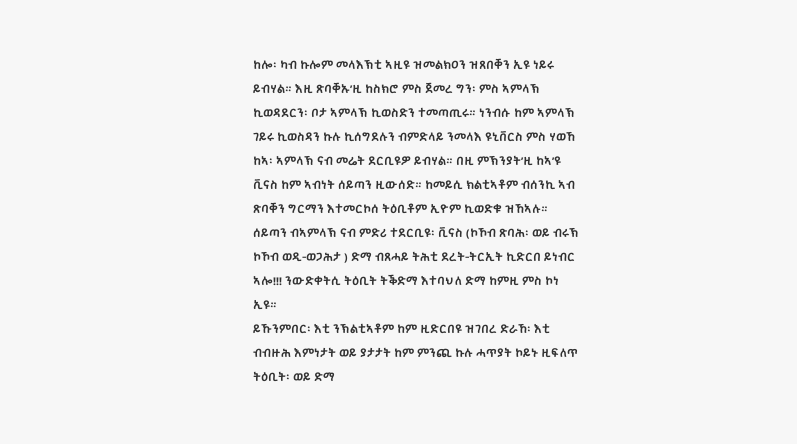ከሎ፡ ካብ ኩሎም መላእኽቲ ኣዚዩ ዝመልክዐን ዝጸበቐን ኢዩ ነይሩ ይብሃል። እዚ ጽባቐኡ’ዚ ከስክሮ ምስ ጀመረ ግን፡ ምስ ኣምላኽ ኪወዳደርን፡ ቦታ ኣምላኽ ኪወስድን ተመጣጢሩ። ነንብሱ ከም ኣምላኽ ገይሩ ኪወስዳን ኩሉ ኪሰግደሉን ብምድላይ ንመላእ ዩኒቨርስ ምስ ሃወኸ ከኣ፡ ኣምላኽ ናብ መሬት ደርቢዩዎ ይብሃል። በዚ ምኽንያት’ዚ ከኣ’ዩ ቪናስ ከም ኣብነት ሰይጣን ዚውሰድ። ከመይሲ ክልቲኣቶም ብሰንኪ ኣብ ጽባቐን ግርማን እተመርኮሰ ትዕቢቶም ኢዮም ኪወድቁ ዝኸኣሉ። ሰይጣን ብኣምላኽ ናብ ምድሪ ተደርቢዩ፡ ቪናስ (ኮኾብ ጽባሕ፡ ወይ ብሩኽ ኮኾብ ወዲ-ወጋሕታ ) ድማ ብጸሓይ ትሕቲ ደረት-ትርኢት ኪድርበ ይነብር ኣሎ!!! ንውድቀትሲ ትዕቢት ትቕድማ እተባህለ ድማ ከምዚ ምስ ኮነ ኢዩ።
ይኹንምበር፡ እቲ ንኽልቲኣቶም ከም ዚድርበዩ ዝገበረ ድራኸ፡ እቲ ብብዙሕ እምነታት ወይ ያታታት ከም ምንጪ ኩሉ ሓጥያት ኮይኑ ዚፍለጥ ትዕቢት፡ ወይ ድማ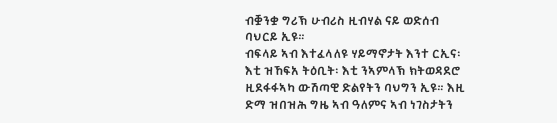ብቛንቋ ግሪኽ ሁብሪስ ዚብሃል ናይ ወድሰብ ባህርይ ኢዩ።
ብፍላይ ኣብ እተፈላለዩ ሃይማኖታት እንተ ርኢና፡ እቲ ዝኸፍአ ትዕቢት፡ እቲ ንኣምላኽ ክትወዳደሮ ዚደፋፋኣካ ውሽጣዊ ድልየትን ባህግን ኢዩ። እዚ ድማ ዝበዝሕ ግዜ ኣብ ዓለምና ኣብ ነገስታትን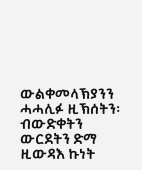ውልቀመላኽያንን ሓሓሊፉ ዚኽሰትን፡ ብውድቀትን ውርደትን ድማ ዚውዳእ ኩነት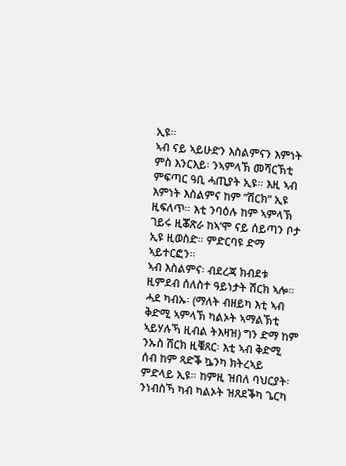ኢዩ።
ኣብ ናይ ኣይሁድን እስልምናን እምነት ምስ እንርእይ፡ ንኣምላኽ መሻርኽቲ ምፍጣር ዓቢ ሓጢያት ኢዩ። እዚ ኣብ እምነት እስልምና ከም ”ሽርክ” ኢዩ ዚፍለጥ። እቲ ንባዕሉ ከም ኣምላኽ ገይሩ ዚቖጽራ ከኣ’ሞ ናይ ሰይጣን ቦታ ኢዩ ዚወስድ። ምድርባዩ ድማ ኣይተርፎን።
ኣብ እስልምና፡ ብደረጃ ክብደቱ ዚምደብ ሰለስተ ዓይነታት ሽርክ ኣሎ። ሓደ ካብኡ፡ (ማለት ብዘይካ እቲ ኣብ ቅድሚ ኣምላኽ ካልኦት ኣማልኽቲ ኣይሃሉኻ ዚብል ትእዛዝ) ግን ድማ ከም ንኡስ ሽርክ ዚቑጸር፡ እቲ ኣብ ቅድሚ ሰብ ከም ጻድቕ ኴንካ ክትረኣይ ምድላይ ኢዩ። ከምዚ ዝበለ ባህርያት፡ ንነብስኻ ካብ ካልኦት ዝጸደቕካ ጌርካ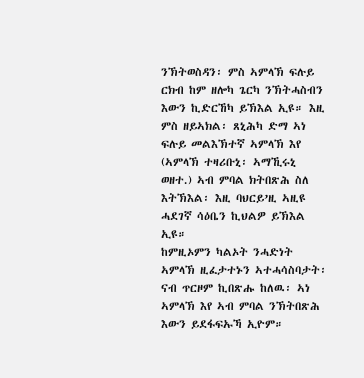ንኽትወስዳን፡ ምስ ኣምላኽ ፍሉይ ርክብ ከም ዘሎካ ጌርካ ንኽትሓስብን እውን ኪድርኸካ ይኽእል ኢዩ። እዚ ምስ ዘይኣክል፡ ጸኒሕካ ድማ ኣነ ፍሉይ መልእኽተኛ ኣምላኽ እየ (ኣምላኽ ተዛሪቡኒ፡ ኣማኺሩኒ ወዘተ.) ኣብ ምባል ክትበጽሕ ስለ እትኽእል፡ እዚ ባህርይ’ዚ ኣዚዩ ሓደገኛ ሳዕቤን ኪህልዎ ይኽእል ኢዩ።
ከምዚኦምን ካልኦት ንሓድነት ኣምላኽ ዚፈታተኑን ኣተሓሳስባታት፡ ናብ ጥርዞም ኪበጽሑ ከለዉ፡ ኣነ ኣምላኽ እየ ኣብ ምባል ንኽትበጽሕ እውን ይደፋፍኡኻ ኢዮም።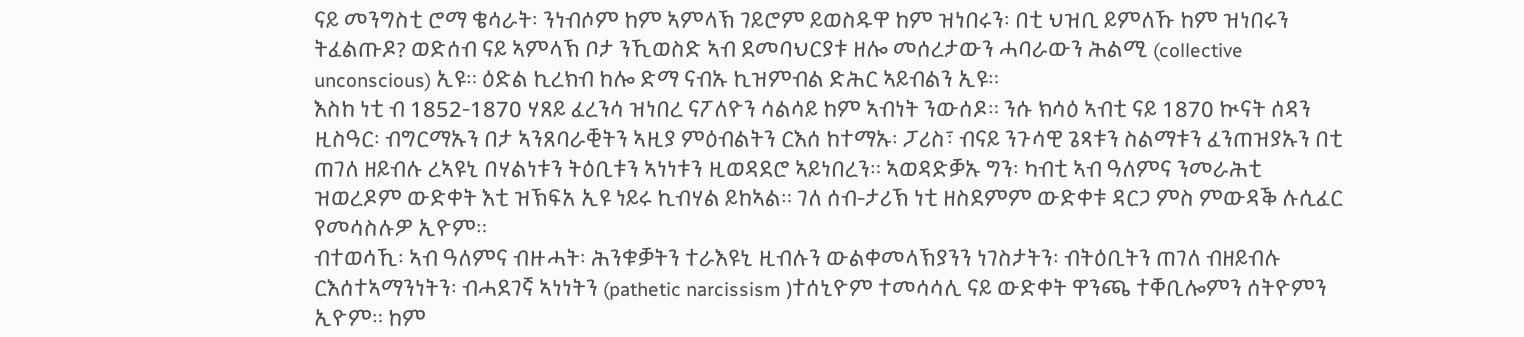ናይ መንግስቲ ሮማ ቄሳራት፡ ንነብሶም ከም ኣምላኽ ገይሮም ይወስዱዋ ከም ዝነበሩን፡ በቲ ህዝቢ ይምለኹ ከም ዝነበሩን ትፈልጡዶ? ወድሰብ ናይ ኣምላኽ ቦታ ንኺወስድ ኣብ ደመባህርያቱ ዘሎ መሰረታውን ሓባራውን ሕልሚ (collective unconscious) ኢዩ። ዕድል ኪረክብ ከሎ ድማ ናብኡ ኪዝምብል ድሕር ኣይብልን ኢዩ።
እስከ ነቲ ብ 1852-1870 ሃጸይ ፈረንሳ ዝነበረ ናፖለዮን ሳልሳይ ከም ኣብነት ንውሰዶ። ንሱ ክሳዕ ኣብቲ ናይ 1870 ኲናት ሰዳን ዚስዓር፡ ብግርማኡን በታ ኣንጸባራቒትን ኣዚያ ምዕብልትን ርእሰ ከተማኡ፡ ፓሪስ፣ ብናይ ንጉሳዊ ጌጻቱን ስልማቱን ፈንጠዝያኡን በቲ ጠገለ ዘይብሉ ረኣዩኒ በሃልነቱን ትዕቢቱን ኣነነቱን ዚወዳደሮ ኣይነበረን። ኣወዳድቓኡ ግን፡ ካብቲ ኣብ ዓለምና ንመራሕቲ ዝወረዶም ውድቀት እቲ ዝኽፍአ ኢዩ ነይሩ ኪብሃል ይከኣል። ገለ ሰብ-ታሪኽ ነቲ ዘስደምም ውድቀቱ ዳርጋ ምስ ምውዳቕ ሉሲፈር የመሳስሉዎ ኢዮም።
ብተወሳኺ፡ ኣብ ዓለምና ብዙሓት፡ ሕንቁቓትን ተራእዩኒ ዚብሉን ውልቀመላኽያንን ነገስታትን፡ ብትዕቢትን ጠገለ ብዘይብሉ ርእሰተኣማንነትን፡ ብሓደገኛ ኣነነትን (pathetic narcissism )ተሰኒዮም ተመሳሳሊ ናይ ውድቀት ዋንጫ ተቐቢሎምን ሰትዮምን ኢዮም። ከም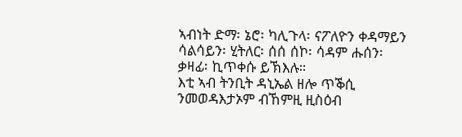ኣብነት ድማ፡ ኔሮ፡ ካሊጉላ፡ ናፖለዮን ቀዳማይን ሳልሳይን፡ ሂትለር፡ ሰሰ ሰኮ፡ ሳዳም ሑሰን፡ ቃዛፊ፡ ኪጥቀሱ ይኽእሉ።
እቲ ኣብ ትንቢት ዳኒኤል ዘሎ ጥቕሲ ንመወዳእታኦም ብኸምዚ ዚስዕብ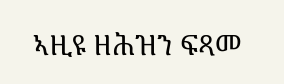ኣዚዩ ዘሕዝን ፍጻመ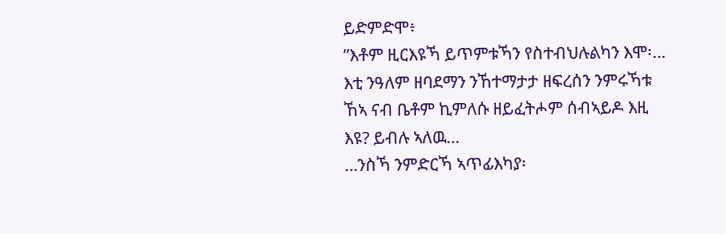ይድምድሞ፥
”እቶም ዚርእዩኻ ይጥምቱኻን የስተብህሉልካን እሞ፡… እቲ ንዓለም ዘባደማን ንኸተማታታ ዘፍረሰን ንምሩኻቱ ኸኣ ናብ ቤቶም ኪምለሱ ዘይፈትሖም ሰብኣይዶ እዚ እዩ? ይብሉ ኣለዉ…
…ንስኻ ንምድርኻ ኣጥፊእካያ፡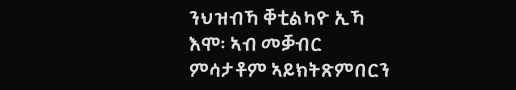ንህዝብኻ ቐቲልካዮ ኢኻ እሞ፡ ኣብ መቓብር ምሳታቶም ኣይክትጽምበርን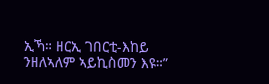ኢኻ። ዘርኢ ገበርቲ-እከይ ንዘለኣለም ኣይኪስመን እዩ።”